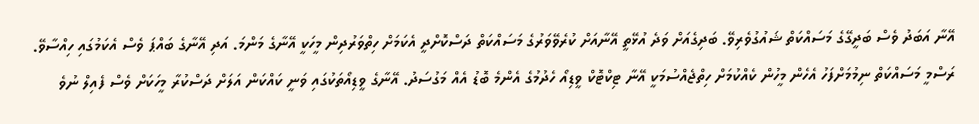އޭނާ އަބަދު ވެސް ބަދީގޭގެ މަސައްކަތް ޝައުގުވެރިވޭ. ބަދިގެއަށް ވަދެ އުޅޭތީ އޭނާއަށް ކުރެވޭވަރުގެ މަސައްކަތް ދަސްކޮށްދީ އެކަމަށް ހިތްވަރުދިން މީހަކީ އޭނާގެ މަންމަ. އަދި އޭނާގެ ބައްޕަ ވެސް އެކަމުގައި ހިއްސާވޭ. ރަސްމީ މަސައްކަތް ނިމުމަށްފަހު އެހެން މީހުން ކެއްކުމަށް ހިތްޖެއްސުމަކީ އޭނާ ޓިކްޓޮކް ވީޑިއޯ ހެދުމުގެ އެންމެ ބޮޑު އެއް މަގުސަދު. އޭނާގެ ވީޑިއޯތަކުގައި ވަނީ ކައްކަން އަލަށް ދަސްކުރާ މީހަކަށް ވެސް ފެއިލް ނުވެ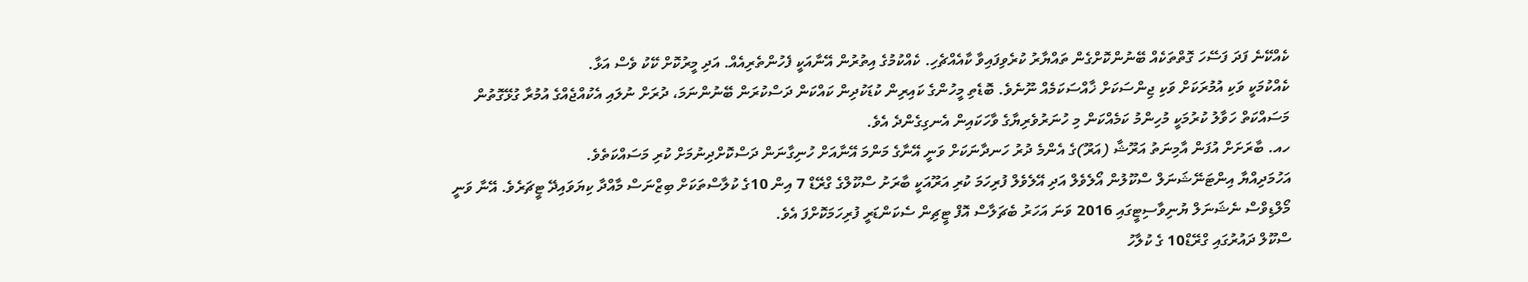ކެއްކޭނެ ފަދަ ފަސޭހަ ގޮތްތަކެއް ބޭނުންކޮށްގެން ތައްޔާރު ކުރެވިފައިވާ ކާއެއްޗެހި. ކެއްކުމުގެ އިތުރުން އޭނާއަކީ ފެހުންތެރިއެއް. އަދި މީރުކޮށް ކޭކު ވެސް އަޅާ.
ކެއްކުމަކީ ވަކި އުމުރަކަށް ވަކި ޖިންސަކަށް ޚާއްސަކަމެއް ނޫނެވެ. ބޮޑެތި މީހުންގެ ކައިރިން ކުޑަކުދިން ކައްކަން ދަސްކުރަން ބޭނުންނަމަ، ދުރަށް ނުލައި އެކުއްޖެއްގެ އުމުރާ ގުޅޭގޮތުން މަސައްކަތް ހަވާލު ކުރުމަކީ މުހިންމު ކަމެއްކަން މި ހުނަރުވެރިޔާގެ ވާހަކައިން އެނގިގެންދެ އެވެ.
ހއ. ބާރަށަށް އުފަން އާމިނަތު އަރޫޝާ (އަރޫ)ގެ އެންމެ ދުރު ހަނދާނަކަށް ވަނީ އޭނާގެ މަންމަ އޭނާއަށް ހުނިގާނަން ދަސްކޮށްދިނުމަށް ކުރި މަސައްކަތެވެ.
އަހުމަދިއްޔާ އިންޓަނޭޝަނަލް ސްކޫލުން އޯލެވެލް އަދި އޭލެވެލް ފުރިހަމަ ކުރި އަރޫއަކީ ބާރަށު ސްކޫލްގެ ގްރޭޑް 7 އިން 10ގެ ކުލާސްތަކަށް ބިޒްނަސް މާއްދާ ކިޔަވައިދޭ ޓީޗަރެވެ. އޭނާ ވަނީ މޯލްޑިވްސް ނެޝަނަލް ޔުނިވާސިޓީގައި 2016 ވަނަ އަހަރު ބެޗަލާސް އޮފް ޓީޗިން ސެކަންޑަރީ ފުރިހަމަކޮށްފަ އެވެ.
ސްކޫލް ދައުރުގައި ގްރޭޑް10 ގެ ކުލާހު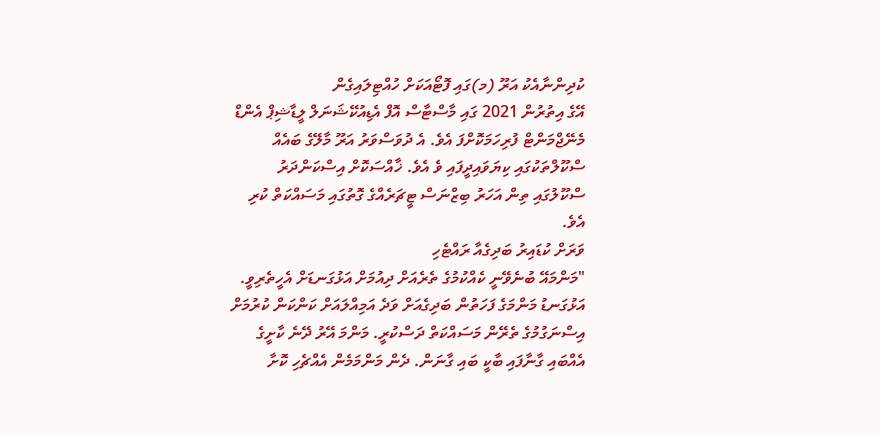ކުދިންނާއެކު އަރޫ (މ)ގައި ފޮޓޯއަކަށް ހުއްޓިލައިގެން
އޭގެ އިތުރުން 2021 ގައި މާސްޓާސް އޮފް އެޑިއުކޭޝަނަލް ލީޑާޝިޕް އެންޑް މެނޭޖްމަންޓް ފުރިހަމަކޮށްފަ އެވެ. އެ ދުވަސްވަރު އަރޫ މާލޭގެ ބައެއް ސްކޫލްތަކުގައި ކިޔަވައިދީފައި ވެ އެވެ. ޚާއްސަކޮށް އިސްކަންދަރު ސްކޫލުގައި ތިން އަހަރު ބިޒްނަސް ޓީޗަރެއްގެ ގޮތުގައި މަސައްކަތް ކުރި އެވެ.
ވަރަށް ކުޑައިރު ބަދިގެއާ ރައްޓެހި
"މަންމައޭ ބުނެވޭނީ ކެއްކުމުގެ ތެރެއަށް ދިއުމަށް އަޅުގަނޑަށް އެހީތެރިވީ. އަޅުގަނޑު މަންމަގެ ފަހަތުން ބަދިގެއަށް ވަދެ އަމިއްލައަށް ކަންކަން ކުރުމަށް އިސްނަގުމުގެ ތެރޭން މަސައްކަތް ދަސްކުރީ. މަންމަ އޭރު ދޭނެ ކާށީގެ އެއްބައި ގާނާފައި ބާކީ ބައި ގާނަން. ދެން މަންމަމެން އެއްޗެހި ކޮށާ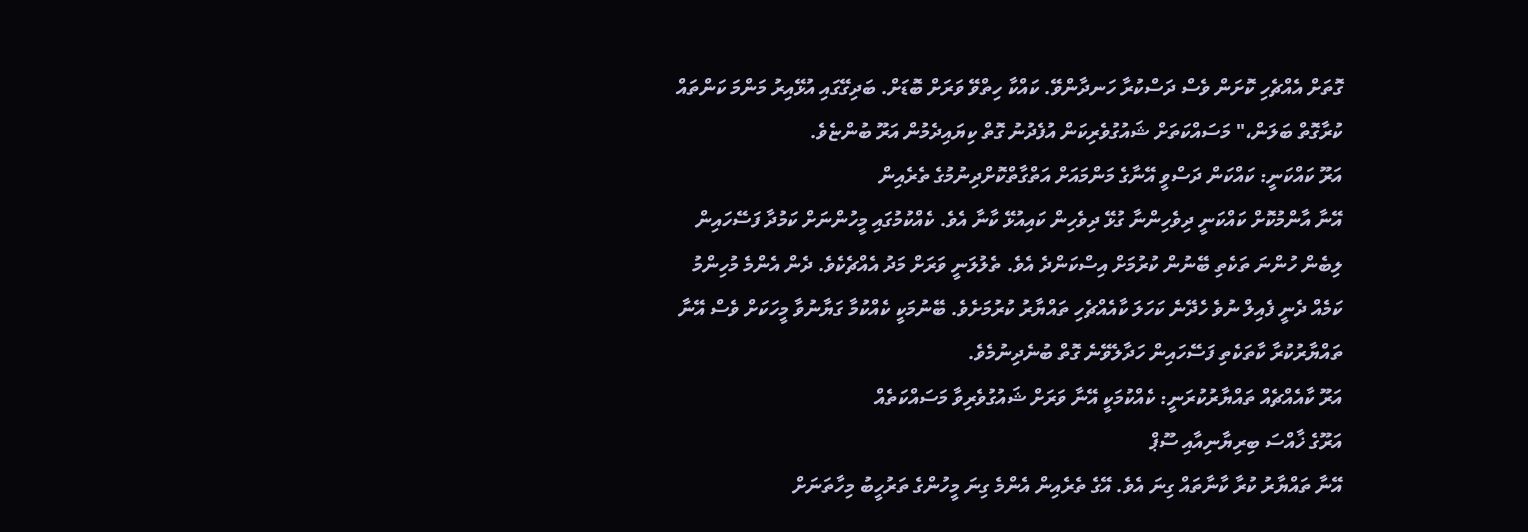ގޮތަށް އެއްޗެހި ކޮށަން ވެސް ދަސްކުރާ ހަނދާންވޭ. ކައްކާ ހިތްވޭ ވަރަށް ބޮޑަށް. ބަދިގޭގައި އުޅޭއިރު މަންމަ ކަންތައް ކުރާގޮތް ބަލަން،" މަސައްކަތަށް ޝައުގުވެރިކަން އުފެދުނު ގޮތް ކިޔައިދެމުން އަރޫ ބުންޏެވެ.
އަރޫ ކައްކަނީ: ކައްކަން ދަސްވީ އޭނާގެ މަންމައަށް އަތްގާތްކޮށްދިނުމުގެ ތެރެއިން
އޭނާ އާންމުކޮށް ކައްކަނީ ދިވެހިންނާ ގުޅޭ ދިވެހިން ކައިއުޅޭ ކާނާ އެވެ. ކެއްކުމުގައި މީހުންނަށް ކަމުދާ ފަސޭހައިން ލިބެން ހުންނަ ތަކެތި ބޭނުން ކުރުމަށް އިސްކަންދެ އެވެ. ތެލުލަނީ ވަރަށް މަދު އެއްޗެކެވެ. ދެން އެންމެ މުހިންމު ކަމެއް ދެނީ ފެއިލް ނުވެ ހެދޭނެ ކަހަލަ ކާއެއްޗެހި ތައްޔާރު ކުރުމަށެވެ. ބޭނުމަކީ ކެއްކުމާ ގަޔާނުވާ މީހަކަށް ވެސް އޭނާ ތައްޔާރުކުރާ ކާތަކެތި ފަސޭހައިން ހަދާލެވޭނެ ގޮތް ބުނެދިނުމެވެ.
އަރޫ ކާއެއްޗެއް ތައްޔާރުކުރަނީ: ކެއްކުމަކީ އޭނާ ވަރަށް ޝައުގުވެރިވާ މަސައްކަތެއް
އަރޫގެ ޚާއްސަ ބިރިޔާނިއާއި ސޫޕް
އޭނާ ތައްޔާރު ކުރާ ކާނާތައް ގިނަ އެވެ. އޭގެ ތެރެއިން އެންމެ ގިނަ މީހުންގެ ތަރުހީބު މިހާތަނަށް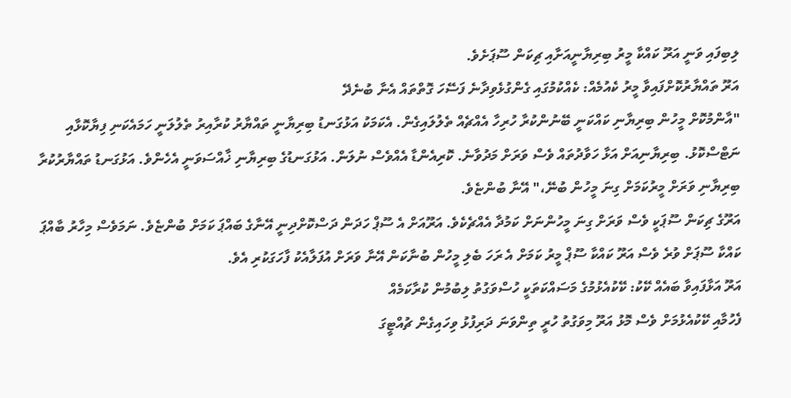ލިބިފައި ވަނީ އަރޫ ކައްކާ މީރު ބިރިޔާނީއަށާއި ޗިކަން ސޫޕަށެވެ.
އަރޫ ތައްޔާރުކޮށްފައިވާ މީރު ކެއުމެއް: ކެއްކުމުގައި ގެންގުޅެވިދާނެ ފަސޭހަ ގޮތްތައް އެނާ ބުނެދޭ
"އާންމުކޮށް މީހުން ބިރިޔާނި ކައްކަނީ ބޭނުންކުރާ ހުރިހާ އެއްޗެއް ތެލުލައިގެން. އެކަމަކު އަޅުގަނޑު ބިރިޔާނީ ތައްޔާރު ކުރާއިރު ތެލުލަނީ ހަމައެކަނި ފިޔާކޮޅާއި ނަޓްސްކޮޅު. ބިރިޔާނިއަށް އަޅާ ހަވާދުތައް ވެސް ވަރަށް މަދުވާނެ. ކޮރިއެންޑާ އެއްވެސް ނުލަން. އަޅުގަނޑުގެ ބިރިޔާނި ޚާއްސަވަނީ އެހެންވެ. އަޅުގަނޑު ތައްޔާރުކުރާ ބިރިޔާނި ވަރަށް މީރުކަމަށް ގިނަ މީހުން ބުނޭ،" އޭނާ ބުންޏެވެ.
އަރޫގެ ޗިކަން ސޫޕަކީ ވެސް ވަރަށް ގިނަ މީހުންނަށް ކަމުދާ އެއްޗެކެވެ. އަރޫއަށް އެ ސޫޕް ހަދަން ދަސްކޮށްދިނީ އޭނާގެ ބައްޕަ ކަމަށް ބުންޏެވެ. ނަމަވެސް މިހާރު ބާއްޕަ ކައްކާ ސޫޕަށް ވުރެ ވެސް އަރޫ ކައްކާ ސޫޕް މީރު ކަމަށް އެ ރަހަ ބެލި މީހުން ބުނާކަން އޭނާ ވަރަށް އުފަލާއެކު ފާހަގަކުރި އެވެ.
އަރޫ އަޅާފައިވާ ބައެއް ކޭކު: ކޭކުއެޅުމުގެ މަސައްކަތަކީ ހުސްވަގުތު ލިބުމުން ކުރާކަމެއް
ފެހުމާއި ކޭކުއެޅުމަށް ވެސް މޮޅު އަރޫ މިވަގުތު ހުރީ ތިންވަނަ ދަރިފުޅު ވިހައިގެން ޗުއްޓީގަ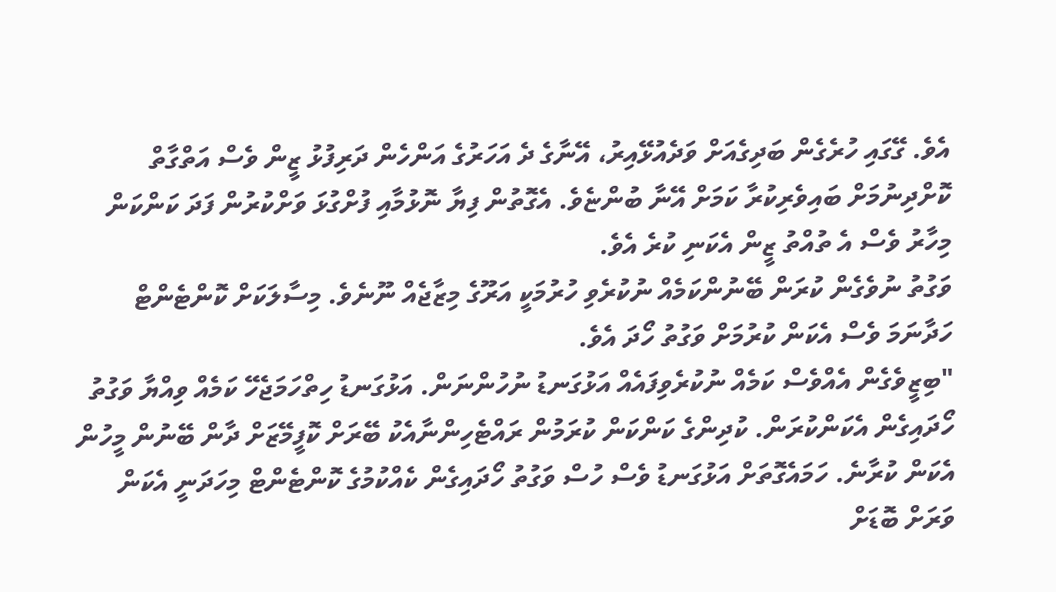އެވެ. ގޭގައި ހުރެގެން ބަދިގެއަށް ވަދެއުޅޭއިރު، އޭނާގެ ދެ އަހަރުގެ އަންހެން ދަރިފުޅު ޒީން ވެސް އަތްގާތް ކޮށްދިނުމަށް ބައިވެރިކުރާ ކަމަށް އޭނާ ބުންޏެވެ. އެގޮތުން ފިޔާ ނޮޅުމާއި ފުށްގުޅަ ވަށްކުރުން ފަދަ ކަންކަން މިހާރު ވެސް އެ ތުއްތު ޒީން އެކަނި ކުރެ އެވެ.
ވަގުތު ނުވެގެން ކުރަން ބޭނުންކަމެއް ނުކުރެވި ހުރުމަކީ އަރޫގެ މިޒާޖެއް ނޫނެވެ. މިސާލަކަށް ކޮންޓެންޓް ހަދާނަމަ ވެސް އެކަން ކުރުމަށް ވަގުތު ހޯދަ އެވެ.
"ބިޒީވެގެން އެއްވެސް ކަމެއް ނުކުރެވިފައެއް އަޅުގަނޑު ނުހުންނަން. އަޅުގަނޑު ހިތްހަމަޖެހޭ ކަމެއް ވިއްޔާ ވަގުތު ހޯދައިގެން އެކަންކުރަން. ކުދިންގެ ކަންކަން ކުރަމުން ރައްޓެހިންނާއެކު ބޭރަށް ކޮފީމޭޒަށް ދާން ބޭނުން މީހުން އެކަން ކުރާނެ. ހަމައެގޮތަށް އަޅުގަނޑު ވެސް ހުސް ވަގުތު ހޯދައިގެން ކެއްކުމުގެ ކޮންޓެންޓް މިހަދަނީ އެކަން ވަރަށް ބޮޑަށް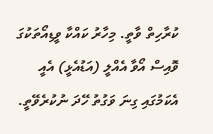ކުރާހިތް ވާތީ. މިހާރު ކައްކާ ވީޑިއޯތަކުގަ ވޮއިސް އޯވާ އެއްލީ (އަޑުއެޅީ) އެއީ އެކަމުގައި ގިނަ ވަގުތު ހޭދަ ނުކުރެވޭތީ.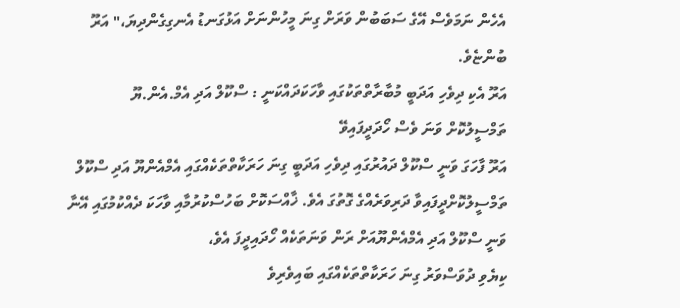އެހެން ނަމަވެސް އޭގެ ސަބަބުން ވަރަށް ގިނަ މީހުންނަށް އަޅުގަނޑު އެނގިގެންދިޔަ،" އަރޫ ބުންޏެވެ.
އަރޫ އެކި ދިވެހި އަދަބީ މުބާރާތްތަކުގައި ވާހަކަދައްކަނީ : ސްކޫލް އަދި އެމް.އެން.ޔޫ ތަމްސީލުކޮށް ވަނަ ވެސް ހޯދަދީފައިވޭ
އަރޫ ފާހަގަ ވަނީ ސްކޫލް ދައުރުގައި ދިވެހި އަދަބީ ގިނަ ހަރަކާތްތަކެއްގައި އެމްއެންޔޫ އަދި ސްކޫލް ތަމްސީލުކޮށްދީފައިވާ ދަރިވަރެއްގެ ގޮތުގަ އެވެ. ޚާއްސަކޮށް ބަހުސްކުރުމާއި ވާހަކަ ދެއްކުމުގައި އޭނާ ވަނީ ސްކޫލް އަދި އެމްއެންޔޫއަށް ރަން ވަނަތަކެއް ހޯދައިދީފަ އެވެ،
ކިޔެވި ދުވަސްވަރު ގިނަ ހަރަކާތްތަކެއްގައި ބައިވެރިވެ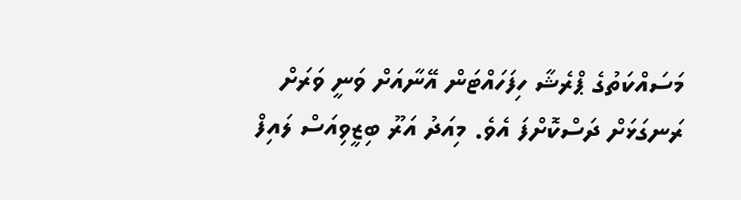މަސައްކަތުގެ ޕްރެޝާ ހިފަހައްޓަން އޭނާއަށް ވަނީ ވަރަށް ރަނގަޅަށް ދަސްކޮށްފަ އެވެ. މިއަދު އަރޫ ބިޒީވިއަސް ލައިފް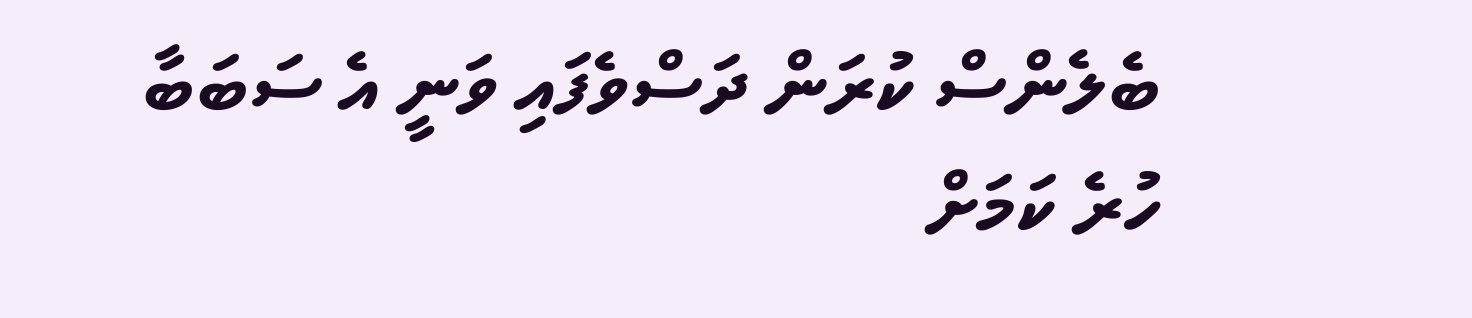ބެލެންސް ކުރަން ދަސްވެފައި ވަނީ އެ ސަބަބާ ހުރެ ކަމަށް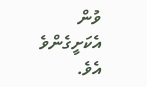ވުން އެކަށީގެންވެ އެވެ.